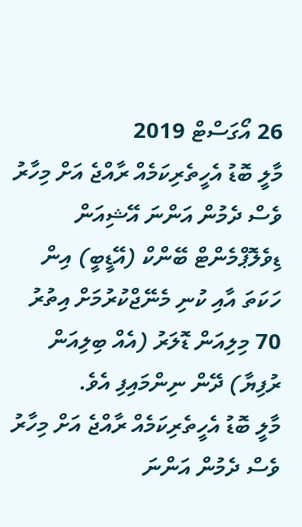26 އޯގަސްޓް 2019
މާލީ ބޮޑު އެހީތެރިކަމެއް ރާއްޖެ އަށް މިހާރު ވެސް ދެމުން އަންނަ އޭޝިއަން ޑިވެލޮޕްމެންޓް ބޭންކް (އޭޑީބީ) އިން ހަކަތަ އާއި ކުނި މެނޭޖްކުރުމަށް އިތުރު 70 މިލިއަން ޑޮލަރު (އެއް ބިލިއަން ރުފިޔާ) ދޭން ނިންމައިފި އެވެ.
މާލީ ބޮޑު އެހީތެރިކަމެއް ރާއްޖެ އަށް މިހާރު ވެސް ދެމުން އަންނަ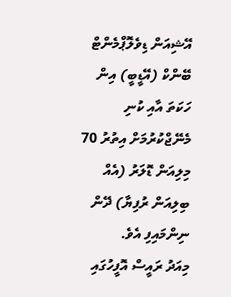އޭޝިއަން ޑިވެލޮޕްމެންޓް ބޭންކް (އޭޑީބީ) އިން ހަކަތަ އާއި ކުނި މެނޭޖްކުރުމަށް އިތުރު 70 މިލިއަން ޑޮލަރު (އެއް ބިލިއަން ރުފިޔާ) ދޭން ނިންމައިފި އެވެ.
މިއަދު ރައީސް އޮފީހުގައި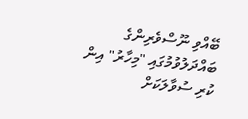ބޭއްވި ނޫސްވެރިންގެ ބައްދަލުވުމުގައި "މިހާރު" އިން ކުރި ސުވާލަކަށް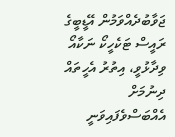ޖަވާބުދެއްވަމުން އޭޑީބީގެ ރައީސް ޓަކެހީކޯ ނަކާއޯ ވިދާޅުވީ، އިތުރު އެހީތައް ދިނުމަށް އެއްބަސްވެފައިވަނީ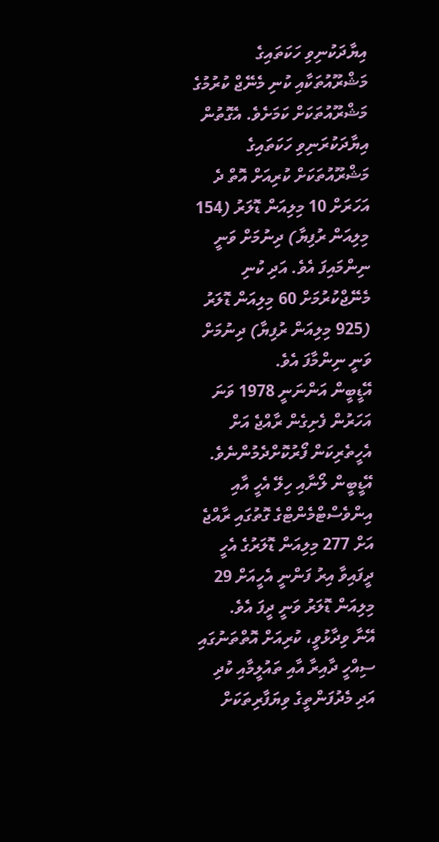އިޔާދަކުނިވި ހަކަތައިގެ މަޝްރޫއުތަކާއި ކުނި މެނޭޖް ކުރުމުގެ މަޝްރޫއުތަކަށް ކަމަށެވެ. އެގޮތުން އިޔާދަކުރަނިވި ހަކަތައިގެ މަޝްރޫއުތަކަށް ކުރިއަށް އޮތް ދެ އަހަރަށް 10 މިލިއަން ޑޮލަރު (154 މިލިއަން ރުފިޔާ) ދިނުމަށް ވަނީ ނިންމައިފަ އެވެ. އަދި ކުނި މެނޭޖްކުރުމަށް 60 މިލިއަން ޑޮލަރު (925 މިލިއަން ރުފިޔާ) ދިނުމަށް ވަނީ ނިންމާފަ އެވެ.
އޭޑީބީން އަންނަނީ 1978 ވަނަ އަހަރުން ފެށިގެން ރާއްޖެ އަށް އެހީތެރިކަން ފޯރުކޮށްދެމުންނެވެ. އޭޑީބީން ލޯނާއި ހިލޭ އެހީ އާއި އިންވެސްޓްމެންޓްގެ ގޮތުގައި ރާއްޖެ އަށް 277 މިލިއަން ޑޮލަރުގެ އެހީ ދީފައިވާ އިރު ފަންނީ އެހީއަށް 29 މިލިއަން ޑޮލަރު ވަނީ ދީފަ އެވެ.
އޭނާ ވިދާޅުވީ، ކުރިއަށް އޮތްތަނުގައި ސިއްހީ ދާއިރާ އާއި ތައުލީމާއި ކުދި އަދި މެދުފަންތީގެ ވިޔަފާރިތަކަށް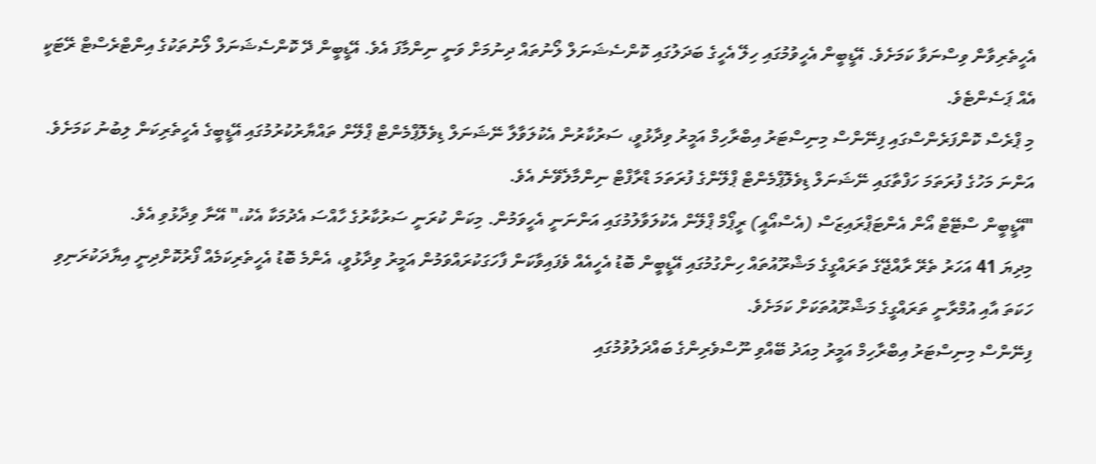އެހީތެރިވާން ވިސްނަވާ ކަމަށެވެ. އޭޑީބީން އެހީވުމުގައި ހިލޭ އެހީގެ ބަދަލުގައި ކޮންސެޝަނަލް ލޯނުތައް ދިނުމަށް ވަނީ ނިންމާފަ އެވެ. އޭޑީބީން ދޭ ކޮންސެޝަނަލް ލޯނުތަކުގެ އިންޓްރެސްޓް ރޭޓަކީ އެއް ޕަސެންޓެވެ.
މި ޕްރެސް ކޮންފަރެންސްގައި ފިނޭންސް މިނިސްޓަރު އިބްރާހިމް އަމީރު ވިދާޅުވީ، ސަރުކާރުން އެކުލަވާލާ ނޭޝަނަލް ޑިވެލޮޕްމެންޓް ޕްލޭން ތައްޔާރުކުރުމުގައި އޭޑީބީގެ އެހީތެރިކަން ލިބުނު ކަމަށެވެ. އަންނަ މަހުގެ ފުރަތަމަ ހަފްތާގައި ނޭޝަނަލް ޑިވެލޮޕްމެންޓް ޕްލޭންގެ ފުރަތަމަ ޑްރާފްޓް ނިންމާލެވޭނެ އެވެ.
"އޭޑީބީން ސްޓޭޓް އޯން އެންޓަޕްރައިޒަސް (އެސްއޯއީ) ރީޕޯމް ޕްލޭން އެކުލަވާލުމުގައި އަންނަނީ އެހީވަމުން. މިކަން ކުރަނީ ސަރުކާރުގެ ހާއްސަ އެދުމަކާ އެކު،" އޭނާ ވިދާޅުވި އެވެ.
މިދިޔަ 41 އަހަރު ތެރޭ ރާއްޖޭގެ ތަރައްގީގެ މަޝްރޫއުތައް ހިންގުމުގައި އޭޑީބީން ބޮޑު އެހީއެއް ވެފައިވާކަން ފާހަގަކުރައްވަމުން އަމީރު ވިދާޅުވީ، އެންމެ ބޮޑު އެހީތެރިކަމެއް ފޯރުކޮށްދިނީ އިޔާދަކުރަނިވި ހަކަތަ އާއި އުމްރާނީ ތަރައްގީގެ މަޝްރޫއުތަކަށް ކަމަށެވެ.
ފިނޭންސް މިނިސްޓަރު އިބްރާހިމް އަމީރު މިއަދު ބޭއްވި ނޫސްވެރިންގެ ބައްދަލުވުމުގައި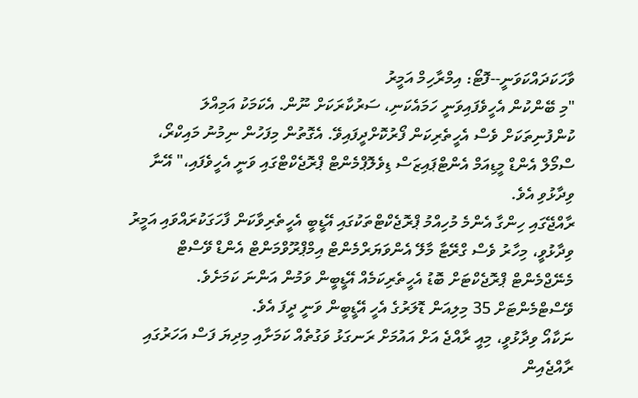ވާހަކަދައްކަވަނީ--ފޮޓޯ: އިމްރާހިމް އަމީރު
"މި ބޭންކުން އެހީވެފައިވަނީ ހަމައެކަނި، ސަރުކާރަކަށް ނޫން. އެކަމަކު އަމިއްލަ ކުންފުނިތަކަށް ވެސް އެހީތެރިކަން ފޯރުކޮށްދީފައިވޭ. އެގޮތުން މިފަހުން ނިމުނު މައިކްރޯ، ސްމޯލް އެންޑް މީޑިއަމް އެންޓްޕައިޒަސް ޑިވެލޮޕްމެންޓް ޕްރޮޖެކްޓްގައި ވަނީ އެހީވެފައި،" އޭނާ ވިދާޅުވި އެވެ.
ރާއްޖޭގައި ހިންގާ އެންމެ މުހިއްމު ޕްރޮޖެކްޓްތަކުގައި އޭޑީބީ އެހީތެރިވާކަން ފާހަގަކުރައްވައި އަމީރު ވިދާޅުވީ، މިހާރު ވެސް ގްރޭޓާ މާލޭ އެންވަޔަރްމެންޓް އިމްޕްރޫވްމަންޓް އެންޑް ވޭސްޓް މެނޭޖްމެންޓް ޕްރޮޖެކްޓަށް ބޮޑު އެހީތެރިކަމެއް އޭޑީބީން ވަމުން އަންނަ ކަމަށެވެ. ވޭސްޓްމެންޓަށް 35 މިލިއަން ޑޮލަރުގެ އެހީ އޭޑީބީން ވަނީ ދީފަ އެވެ.
ނަކާއޯ ވިދާޅުވީ، މިއީ ރާއްޖެ އަށް އައުމަށް ރަނގަޅު ވަގުތެއް ކަމަށާއި މިދިޔަ ފަސް އަހަރުގައި ރާއްޖެއިން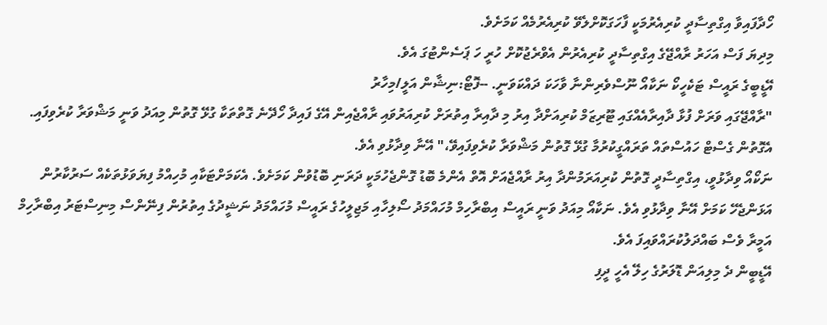ހޯދާފައިވާ އިގްތިސާދީ ކުރިއެރުމަކީ ފާހަގަކޮށްލެވޭ ކުރިއެރުމެއް ކަމަށެވެ.
މިދިޔަ ފަސް އަހަރު ރާއްޖޭގެ އިގްތިސާދީ ކުރިއެރުން އެވްރެޖުކޮށް ހުރީ ހަ ޕަސެންޓުގަ އެވެ.
އޭޑީބީގެ ރައީސް ޓަކެހީކޯ ނަކާއޯ ނޫސްވެރިންނާ ވާހަކަ ދައްކަވަނީ. --ފޮޓޯ:ނިޝާން އަލީ/މިހާރު
"ރާއްޖޭގައި ވަރަށް ފުޅާ ދާއިރާއެއްގައި ޓޫރިޒަމް ކުރިއަށްދާ އިރު މި ދާއިރާ އިތުރަށް ކުރިއަރުވައި ރާއްޖެއިން އޭގެ ފައިދާ ހޯދޭނެ ގޮތްތަކާ ގުޅޭ ގޮތުން މިއަދު ވަނީ މަޝްވަރާ ކުރެވިފައި. އެގޮތުން ގެސްޓް ހައުސްތައް ތަރައްގީކުރުމާ ގުޅޭ ގޮތުން މަޝްވަރާ ކުރެވިފައިވޭ،" އޭނާ ވިދާޅުވި އެވެ.
ނަކޯއޯ ވިދާޅުވީ، އިގްތިސާދީ ގޮތުން ކުރިއަރަމުންދާ އިރު ރާއްޖެއަށް އޮތް އެންމެ ބޮޑު ގޮންޖެހުމަކީ ދަރަނި ބޮޑުވުން ކަމަށެވެ. އެކަމަށްޓަކާއި މުހިއްމު ފިޔަވަޅުތަކެއް ސަރުކާރުން އަޅަންޖެހޭ ކަމަށް އޭނާ ވިދާޅުވި އެވެ. ނަކާއޯ މިއަދު ވަނީ ރައީސް އިބްރާހިމް މުހައްމަދު ސޯލިހާއި މަޖިލީހުގެ ރައީސް މުހައްމަދު ނަޝީދުގެ އިތުރުން ފިނޭންސް މިނިސްޓަރު އިބްރާހިމް އަމީރާ ވެސް ބައްދަލުކުރައްވައިފަ އެވެ.
އޭޑީބީން ދެ މިލިއަން ޑޮލަރުގެ ހިލޭ އެހީ ދީފި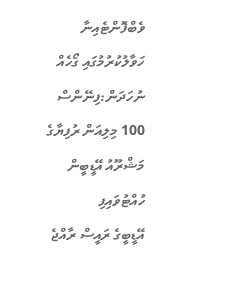ވެބްފޮންޓެއިނާ ހަވާލުކުރުމުގައި ގޯހެއް ނުހަދަން:ފިނޭންސް
100 މިލިއަން ރުފިޔާގެ މަޝްރޫއު އޭޑީބީން ހުއްޓުވައިފި
އޭޑީބީގެ ރައީސް ރާއްޖެ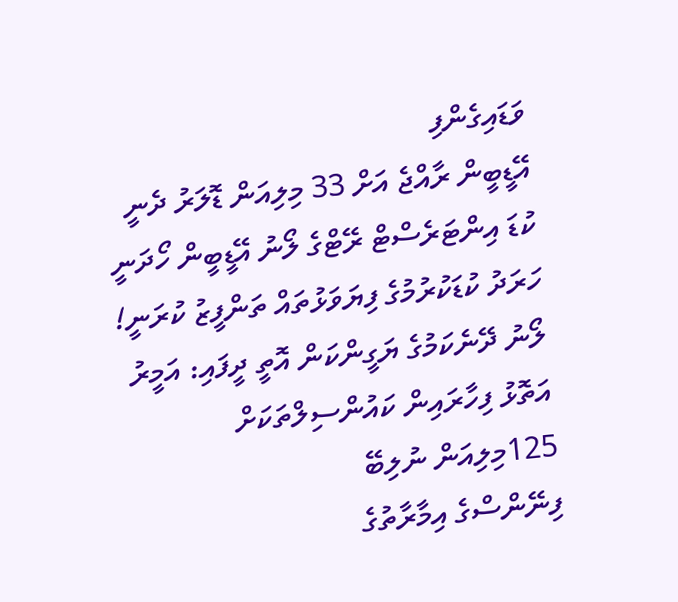ވަޑައިގެންފި
އޭޑީބީން ރާއްޖެ އަށް 33 މިލިއަން ޑޮލަރު ދެނީ
ކުޑަ އިންޓަރެސްޓް ރޭޓްގެ ލޯނު އޭޑީބީން ހޯދަނީ
ހަރަދު ކުޑަކުރުމުގެ ފިޔަވަޅުތައް ތަންފީޒު ކުރަނީ!
ލޯނު ދޭނެކަމުގެ ޔަގީންކަން އޮތީ ދީފައި: އަމީރު
އަތޮޅު ފިހާރައިން ކައުންސިލްތަކަށް 125މިލިއަން ނުލިބޭ
ފިނޭންސްގެ އިމާރާތުގެ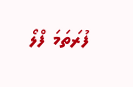ފުރަތަމަ ފްލޯ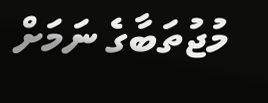މުޖުތަބާގެ ނަމަށް